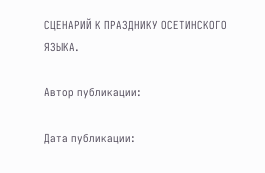СЦЕНАРИЙ К ПРАЗДНИКУ ОСЕТИНСКОГО ЯЗЫКА.

Автор публикации:

Дата публикации: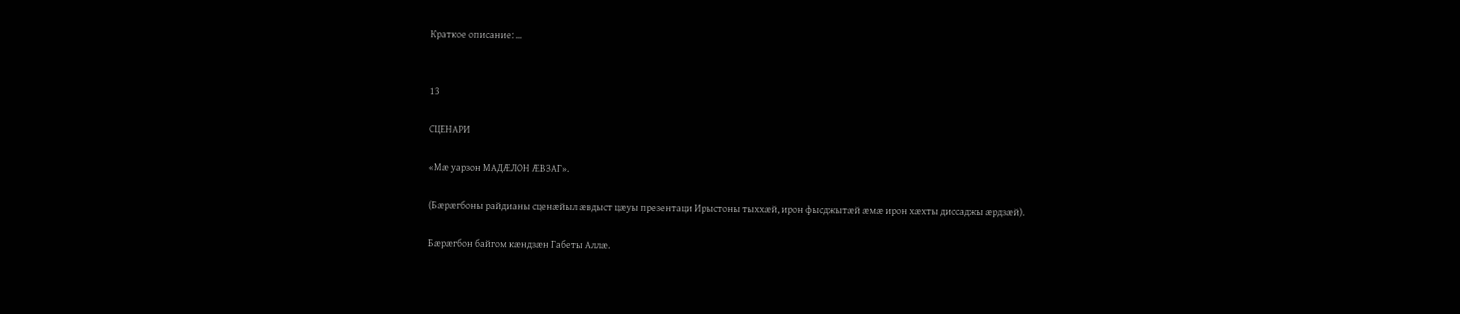Краткое описание: ...


13

СЦЕНАРИ

«Мæ уарзон МАДÆЛОН ÆВЗАГ».

(Бæрæгбоны райдианы сценæйыл æвдыст цæуы презентаци Ирыстоны тыххæй, ирон фысджытæй æмæ ирон хæхты диссаджы æрдзæй).

Бæрæгбон байгом кæндзæн Габеты Аллæ.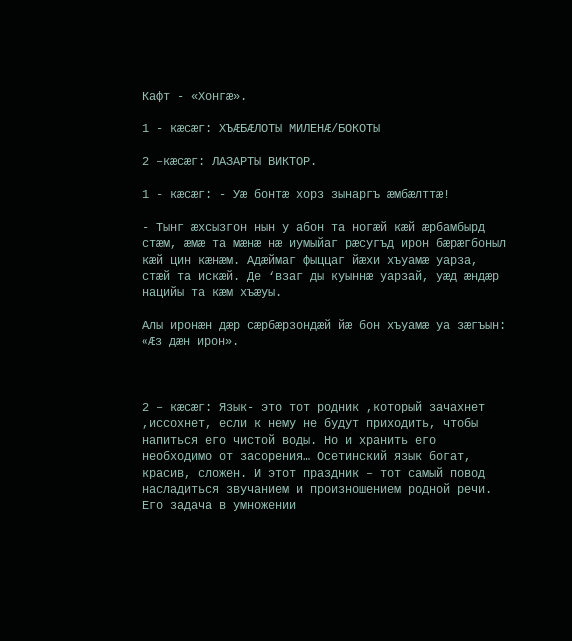Кафт - «Хонгæ».

1 - кæсæг: ХЪÆБÆЛОТЫ МИЛЕНÆ/БОКОТЫ

2 –кæсæг: ЛАЗАРТЫ ВИКТОР.

1 - кæсæг: - Уæ бонтæ хорз зынаргъ æмбæлттæ!

- Тынг æхсызгон нын у абон та ногæй кæй æрбамбырд стæм, æмæ та мæнæ нæ иумыйаг рæсугъд ирон бæрæгбоныл кæй цин кæнæм. Адæймаг фыццаг йæхи хъуамæ уарза, стæй та искæй. Де ‘взаг ды куыннæ уарзай, уæд æндæр нацийы та кæм хъæуы.

Алы иронæн дæр сæрбæрзондæй йæ бон хъуамæ уа зæгъын: «Æз дæн ирон».



2 – кæсæг: Язык- это тот родник ,который зачахнет ,иссохнет, если к нему не будут приходить, чтобы напиться его чистой воды. Но и хранить его необходимо от засорения… Осетинский язык богат, красив, сложен. И этот праздник – тот самый повод насладиться звучанием и произношением родной речи. Его задача в умножении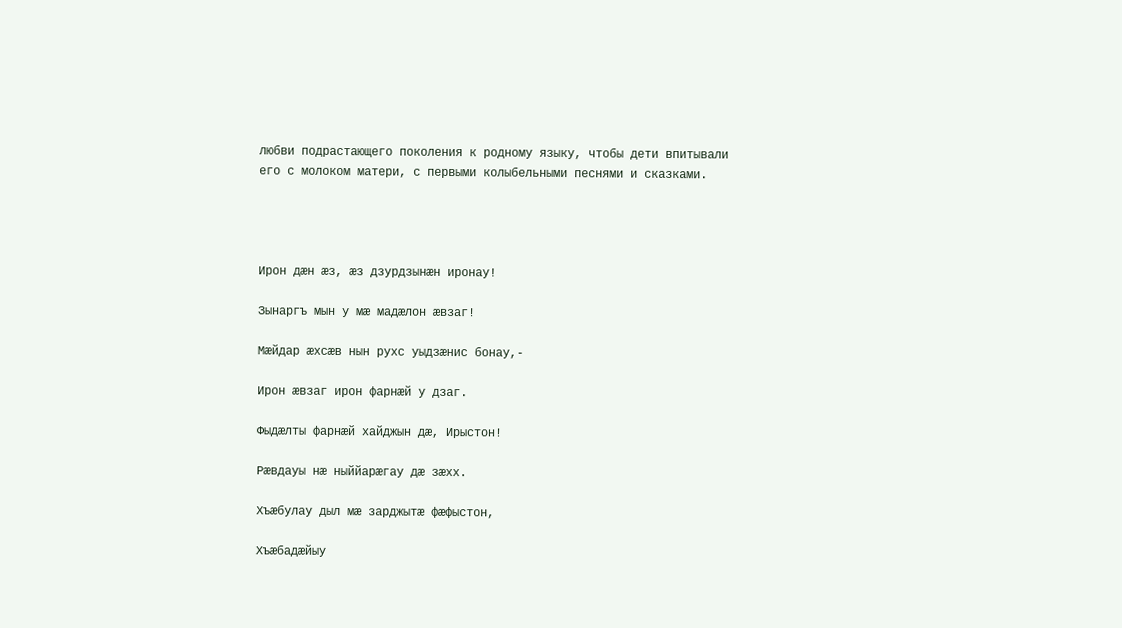любви подрастающего поколения к родному языку, чтобы дети впитывали его с молоком матери, с первыми колыбельными песнями и сказками.




Ирон дæн æз, æз дзурдзынæн иронау!

Зынаргъ мын у мæ мадæлон æвзаг!

Мæйдар æхсæв нын рухс уыдзæнис бонау,-

Ирон æвзаг ирон фарнæй у дзаг.

Фыдæлты фарнæй хайджын дæ, Ирыстон!

Рæвдауы нæ ныййарæгау дæ зæхх.

Хъæбулау дыл мæ зарджытæ фæфыстон,

Хъæбадæйыу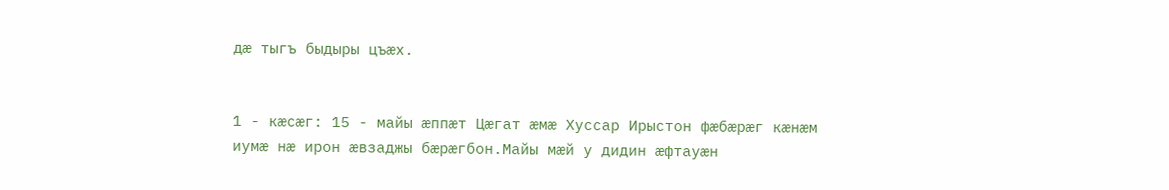дæ тыгъ быдыры цъæх.


1 - кæсæг: 15 - майы æппæт Цæгат æмæ Хуссар Ирыстон фæбæрæг кæнæм иумæ нæ ирон æвзаджы бæрæгбон.Майы мæй у дидин æфтауæн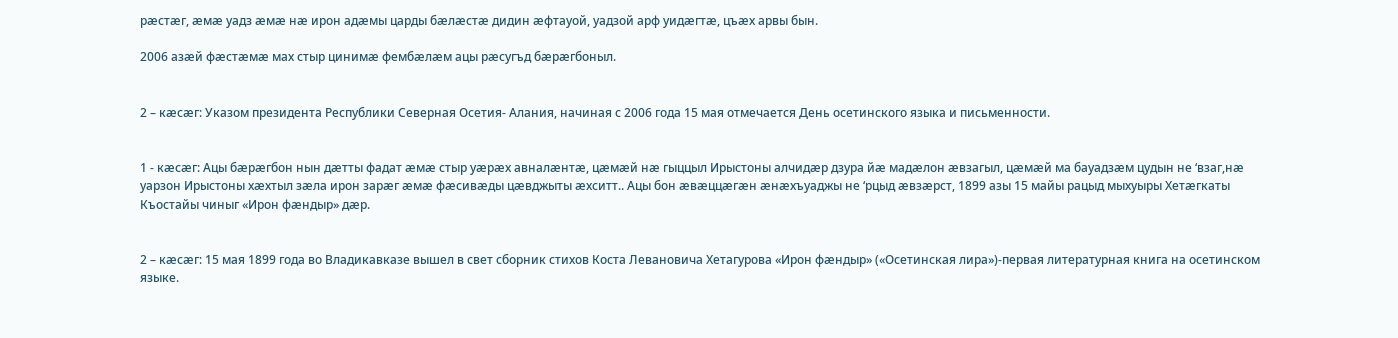рæстæг, æмæ уадз æмæ нæ ирон адæмы царды бæлæстæ дидин æфтауой, уадзой арф уидæгтæ, цъæх арвы бын.

2006 азæй фæстæмæ мах стыр цинимæ фембæлæм ацы рæсугъд бæрæгбоныл.


2 – кæсæг: Указом президента Республики Северная Осетия- Алания, начиная с 2006 года 15 мая отмечается День осетинского языка и письменности.


1 - кæсæг: Ацы бæрæгбон нын дæтты фадат æмæ стыр уæрæх авналæнтæ, цæмæй нæ гыццыл Ирыстоны алчидæр дзура йæ мадæлон æвзагыл, цæмæй ма бауадзæм цудын не ‘взаг,нæ уарзон Ирыстоны хæхтыл зæла ирон зарæг æмæ фæсивæды цæвджыты æхситт.. Ацы бон æвæццæгæн æнæхъуаджы не ‘рцыд æвзæрст, 1899 азы 15 майы рацыд мыхуыры Хетæгкаты Къостайы чиныг «Ирон фæндыр» дæр.


2 – кæсæг: 15 мая 1899 года во Владикавказе вышел в свет сборник стихов Коста Левановича Хетагурова «Ирон фæндыр» («Осетинская лира»)-первая литературная книга на осетинском языке.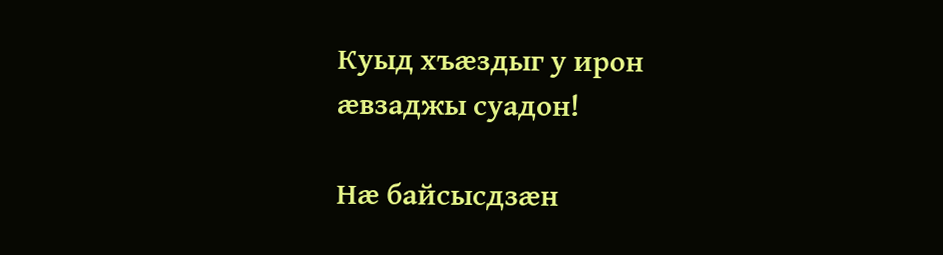Куыд хъæздыг у ирон æвзаджы суадон!

Нæ байсысдзæн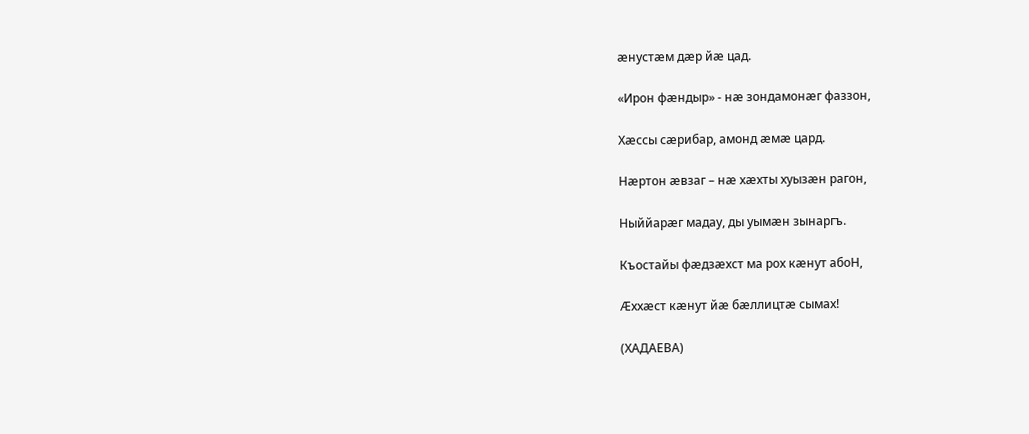æнустæм дæр йæ цад.

«Ирон фæндыр» - нæ зондамонæг фаззон,

Хæссы сæрибар, амонд æмæ цард.

Нæртон æвзаг – нæ хæхты хуызæн рагон,

Ныййарæг мадау, ды уымæн зынаргъ.

Къостайы фæдзæхст ма рох кæнут абоН,

Æххæст кæнут йæ бæллицтæ сымах!

(ХАДАЕВА)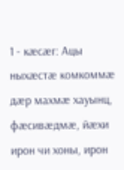1 - кæсæг: Ацы ныхæстæ комкоммæ дæр махмæ хауынц, фæсивæдмæ, йæхи ирон чи хоны, ирон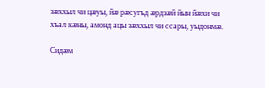зæххыл чи цæуы, йæ рæсугъд æрдзæй йын йæхи чи хъал кæны, амонд ацы зæххыл чи ссары, уыдонмæ.

Сидæм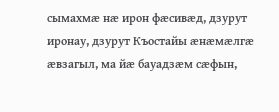сымахмæ нæ ирон фæсивæд, дзурут иронау, дзурут Къостайы æнæмæлгæ æвзагыл, ма йæ бауадзæм сæфын,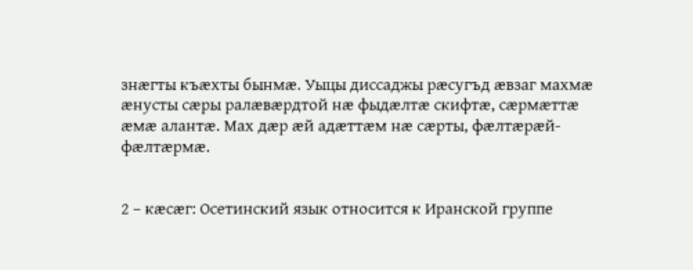знæгты къæхты бынмæ. Уыцы диссаджы рæсугъд æвзаг махмæ æнусты сæры ралæвæрдтой нæ фыдæлтæ скифтæ, сæрмæттæ æмæ алантæ. Мах дæр æй адæттæм нæ сæрты, фæлтæрæй-фæлтæрмæ.


2 – кæсæг: Осетинский язык относится к Иранской группе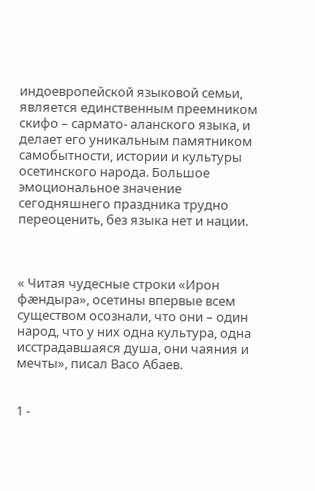индоевропейской языковой семьи, является единственным преемником скифо – сармато- аланского языка, и делает его уникальным памятником самобытности, истории и культуры осетинского народа. Большое эмоциональное значение сегодняшнего праздника трудно переоценить, без языка нет и нации.



« Читая чудесные строки «Ирон фæндыра», осетины впервые всем существом осознали, что они – один народ, что у них одна культура, одна исстрадавшаяся душа, они чаяния и мечты», писал Васо Абаев.


1 -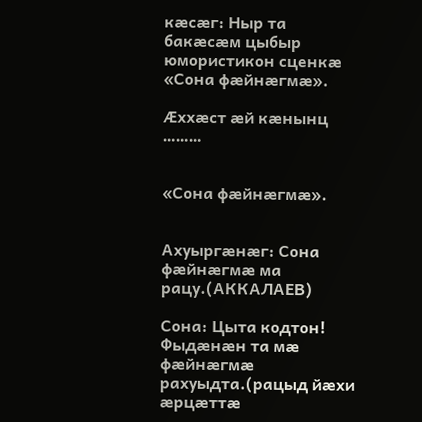кæсæг: Ныр та бакæсæм цыбыр юмористикон сценкæ «Сона фæйнæгмæ».

Æххæст æй кæнынц ………


«Сона фæйнæгмæ».


Ахуыргæнæг: Сона фæйнæгмæ ма рацу.(АККАЛАЕВ)

Сона: Цыта кодтон! Фыдæнæн та мæ фæйнæгмæ рахуыдта.(рацыд йæхи æрцæттæ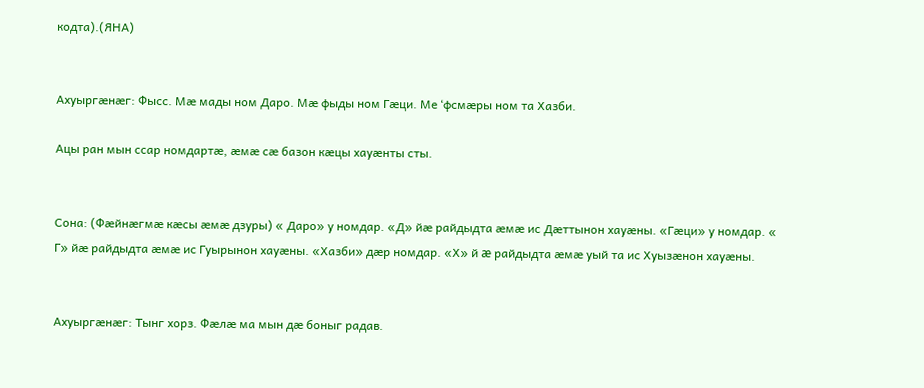кодта).(ЯНА)


Ахуыргæнæг: Фысс. Мæ мады ном Даро. Мæ фыды ном Гæци. Ме ‘фсмæры ном та Хазби.

Ацы ран мын ссар номдартæ, æмæ сæ базон кæцы хауæнты сты.


Сона: (Фæйнæгмæ кæсы æмæ дзуры) « Даро» у номдар. «Д» йæ райдыдта æмæ ис Дæттынон хауæны. «Гæци» у номдар. « Г» йæ райдыдта æмæ ис Гуырынон хауæны. «Хазби» дæр номдар. «Х» й æ райдыдта æмæ уый та ис Хуызæнон хауæны.


Ахуыргæнæг: Тынг хорз. Фæлæ ма мын дæ боныг радав.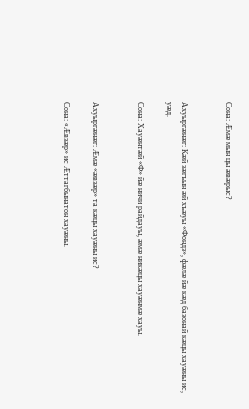Сона: Æмæ мын цы æвæрыс?


Ахуыргæнæг: Кæй зæгъын æй хъæуы «Фондз», фæлæ йæ кæд базонай кæцы хауæны ис, уæд.

Сона: Хауæнтæй «Ф» йæ ничи райдауы, æмæ никæцы хауæнмæ хауы.


Ахуыргæнæг: Æмæ «æвзæр» та кæцы хауæны ис?

Сона: «Æвзæр» ис Æттагбынатон хауæны.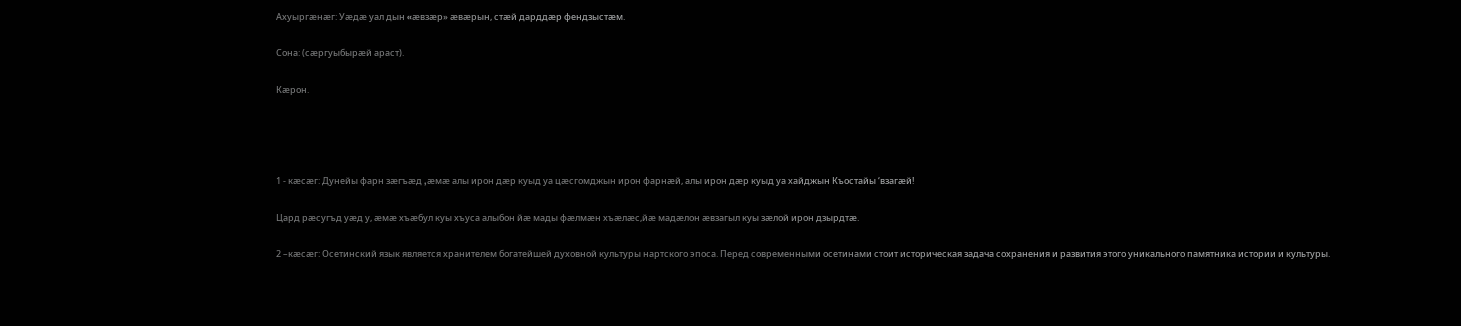Ахуыргæнæг: Уæдæ уал дын «æвзæр» æвæрын, стæй дарддæр фендзыстæм.

Сона: (сæргуыбырæй араст).

Кæрон.




1 - кæсæг: Дунейы фарн зæгъæд ,æмæ алы ирон дæр куыд уа цæсгомджын ирон фарнæй, алы ирон дæр куыд уа хайджын Къостайы ‘взагæй!

Цард рæсугъд уæд у, æмæ хъæбул куы хъуса алыбон йæ мады фæлмæн хъæлæс,йæ мадæлон æвзагыл куы зæлой ирон дзырдтæ.

2 –кæсæг: Осетинский язык является хранителем богатейшей духовной культуры нартского эпоса. Перед современными осетинами стоит историческая задача сохранения и развития этого уникального памятника истории и культуры.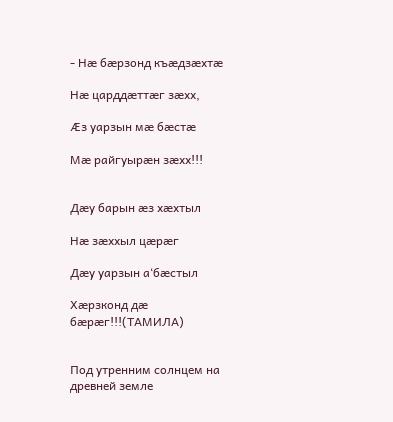- Нæ бæрзонд къæдзæхтæ

Нæ царддæттæг зæхх,

Æз уарзын мæ бæстæ

Мæ райгуырæн зæхх!!!


Дæу барын æз хæхтыл

Нæ зæххыл цæрæг

Дæу уарзын а‘бæстыл

Хæрзконд дæ бæрæг!!!(ТАМИЛА)


Под утренним солнцем на древней земле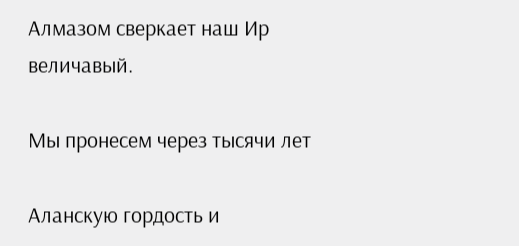Алмазом сверкает наш Ир величавый.

Мы пронесем через тысячи лет

Аланскую гордость и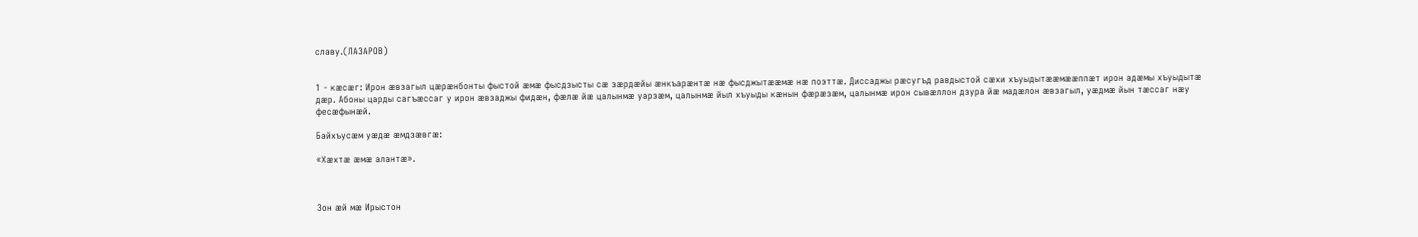славу.(ЛАЗАРОВ)


1 - кæсæг: Ирон æвзагыл цæрæнбонты фыстой æмæ фысдзысты сæ зæрдæйы æнкъарæнтæ нæ фысджытææмæ нæ поэттæ. Диссаджы рæсугъд равдыстой сæхи хъуыдытææмææппæт ирон адæмы хъуыдытæ дæр. Абоны царды сагъæссаг у ирон æвзаджы фидæн, фæлæ йæ цалынмæ уарзæм, цалынмæ йыл хъуыды кæнын фæрæзæм, цалынмæ ирон сывæллон дзура йæ мадæлон æвзагыл, уæдмæ йын тæссаг нæу фесæфынæй.

Байхъусæм уæдæ æмдзæвгæ:

«Хæхтæ æмæ алантæ».



Зон æй мæ Ирыстон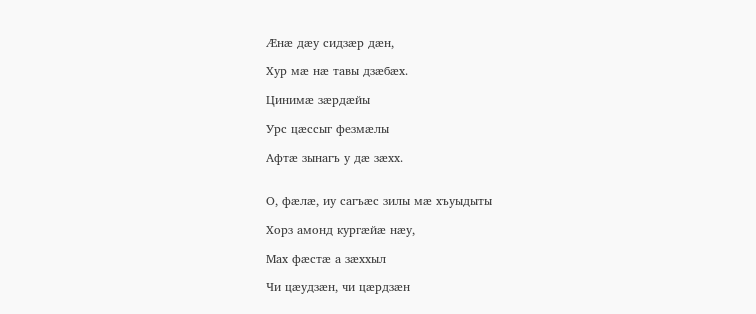Æнæ дæу сидзæр дæн,

Хур мæ нæ тавы дзæбæх.

Цинимæ зæрдæйы

Урс цæссыг фезмæлы

Афтæ зынагъ у дæ зæхх.


О, фæлæ, иу сагъæс зилы мæ хъуыдыты

Хорз амонд кургæйæ нæу,

Мах фæстæ а зæххыл

Чи цæудзæн, чи цæрдзæн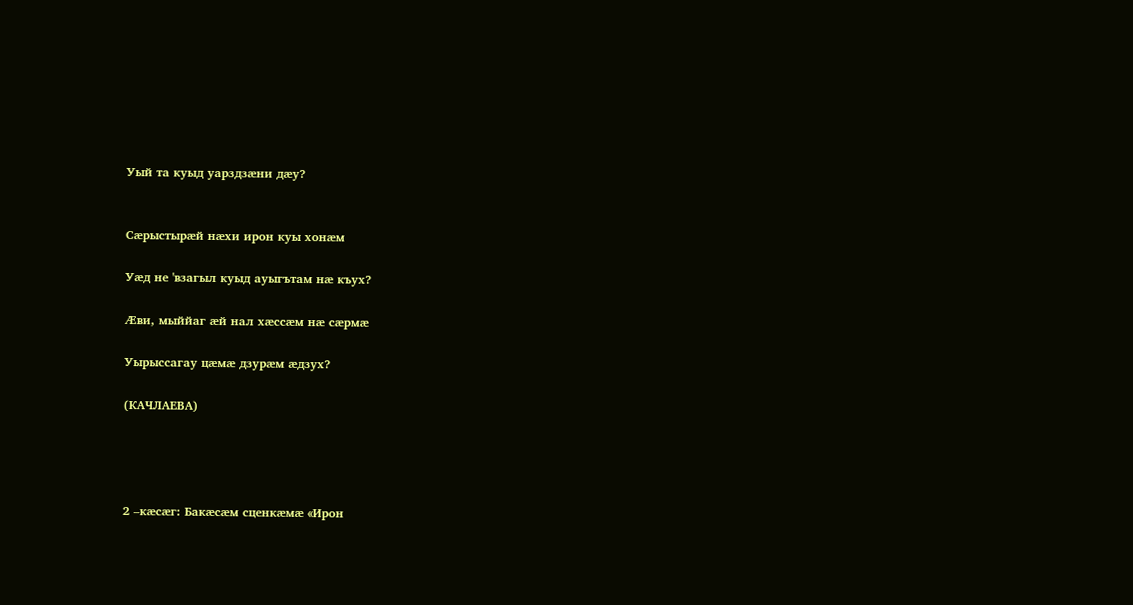Уый та куыд уарздзæни дæу?


Сæрыстырæй нæхи ирон куы хонæм

Уæд не 'взагыл куыд ауыгътам нæ къух?

Æви, мыййаг æй нал хæссæм нæ сæрмæ

Уырыссагау цæмæ дзурæм æдзух?

(КАЧЛАЕВА)




2 –кæсæг: Бакæсæм сценкæмæ «Ирон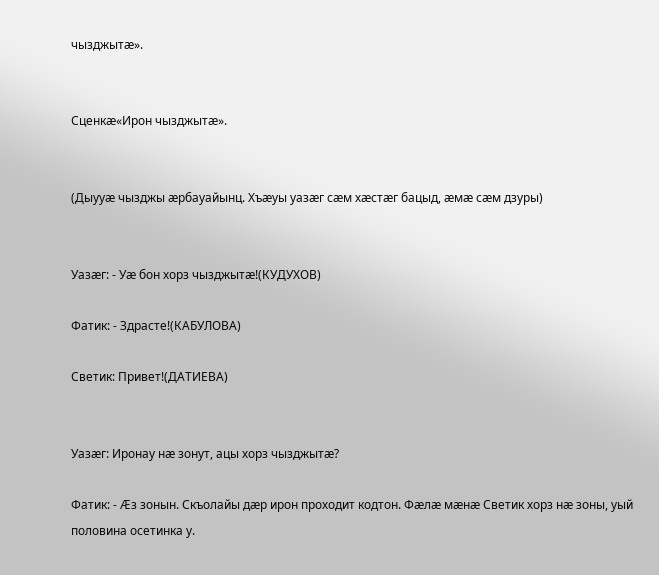чызджытæ».


Сценкæ«Ирон чызджытæ».


(Дыууæ чызджы æрбауайынц. Хъæуы уазæг сæм хæстæг бацыд, æмæ сæм дзуры)


Уазæг: - Уæ бон хорз чызджытæ!(КУДУХОВ)

Фатик: - Здрасте!(КАБУЛОВА)

Светик: Привет!(ДАТИЕВА)


Уазæг: Иронау нæ зонут, ацы хорз чызджытæ?

Фатик: - Æз зонын. Скъолайы дæр ирон проходит кодтон. Фæлæ мæнæ Светик хорз нæ зоны, уый половина осетинка у.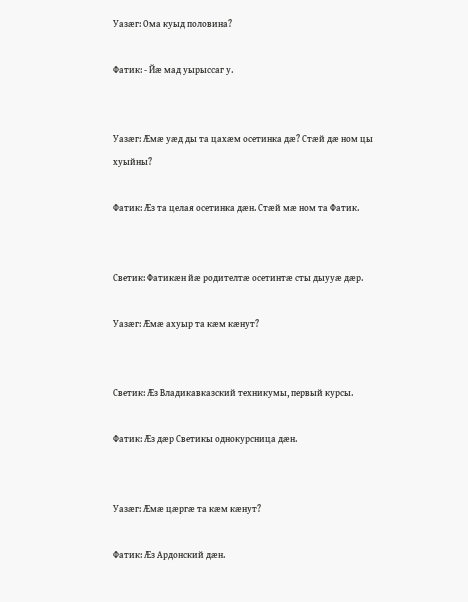Уазæг: Ома куыд половина?

Фатик: - Йæ мад уырыссаг у.


Уазæг: Æмæ уæд ды та цахæм осетинка дæ? Стæй дæ ном цы хуыйны?

Фатик: Æз та целая осетинка дæн. Стæй мæ ном та Фатик.


Светик: Фатикæн йæ родителтæ осетинтæ сты дыууæ дæр.

Уазæг: Æмæ ахуыр та кæм кæнут?


Светик: Æз Владикавказский техникумы, первый курсы.

Фатик: Æз дæр Светикы однокурсница дæн.


Уазæг: Æмæ цæргæ та кæм кæнут?

Фатик: Æз Ардонский дæн.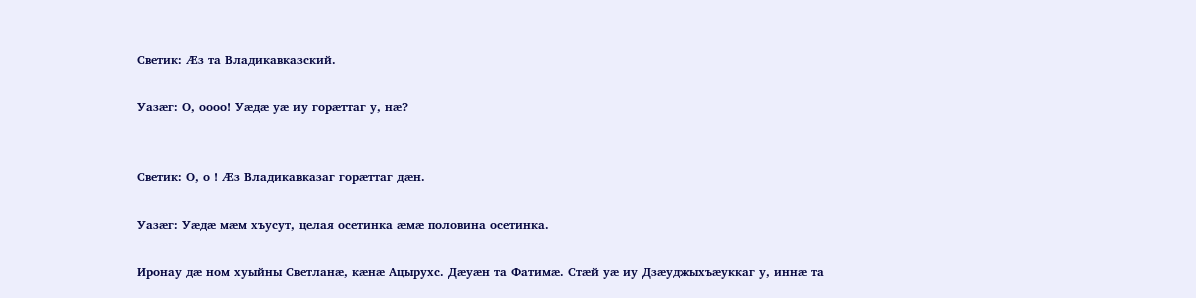Светик: Æз та Владикавказский.

Уазæг: О, оооо! Уæдæ уæ иу горæттаг у, нæ?


Светик: О, о ! Æз Владикавказаг горæттаг дæн.

Уазæг: Уæдæ мæм хъусут, целая осетинка æмæ половина осетинка.

Иронау дæ ном хуыйны Светланæ, кæнæ Ацырухс. Дæуæн та Фатимæ. Стæй уæ иу Дзæуджыхъæуккаг у, иннæ та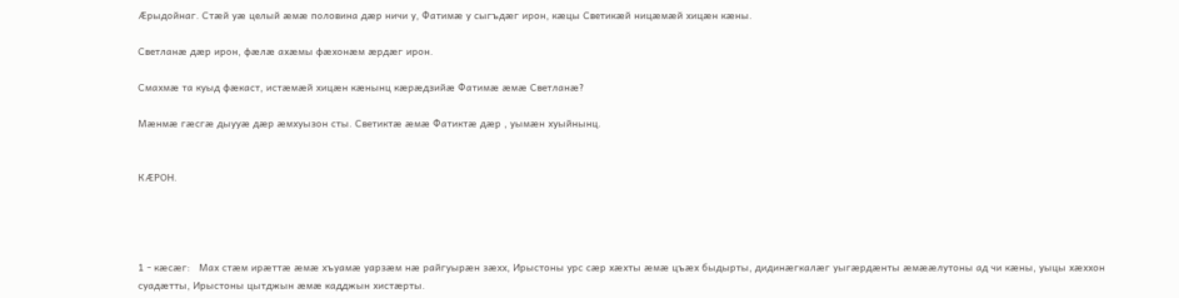Æрыдойнаг. Стæй уæ целый æмæ половина дæр ничи у, Фатимæ у сыгъдæг ирон, кæцы Светикæй ницæмæй хицæн кæны.

Светланæ дæр ирон, фæлæ ахæмы фæхонæм æрдæг ирон.

Смахмæ та куыд фæкаст, истæмæй хицæн кæнынц кæрæдзийæ Фатимæ æмæ Светланæ?

Мæнмæ гæсгæ дыууæ дæр æмхуызон сты. Светиктæ æмæ Фатиктæ дæр , уымæн хуыйнынц.


КÆРОН.




1 - кæсæг:   Мах стæм ирæттæ æмæ хъуамæ уарзæм нæ райгуырæн зæхх, Ирыстоны урс сæр хæхты æмæ цъæх быдырты, дидинæгкалæг уыгæрдæнты æмææлутоны ад чи кæны, уыцы хæххон суадæтты, Ирыстоны цытджын æмæ кадджын хистæрты.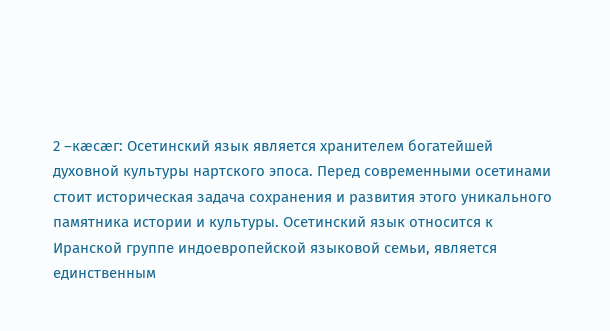2 –кæсæг: Осетинский язык является хранителем богатейшей духовной культуры нартского эпоса. Перед современными осетинами стоит историческая задача сохранения и развития этого уникального памятника истории и культуры. Осетинский язык относится к Иранской группе индоевропейской языковой семьи, является единственным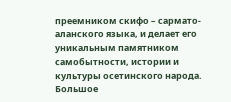преемником скифо – сармато- аланского языка, и делает его уникальным памятником самобытности, истории и культуры осетинского народа. Большое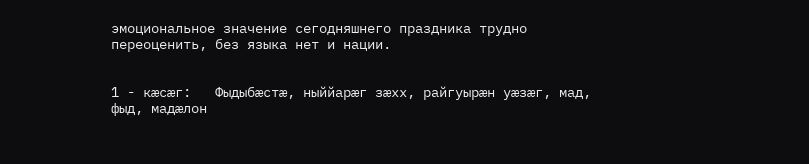эмоциональное значение сегодняшнего праздника трудно переоценить, без языка нет и нации.


1 - кæсæг:   Фыдыбæстæ, ныййарæг зæхх, райгуырæн уæзæг, мад, фыд, мадæлон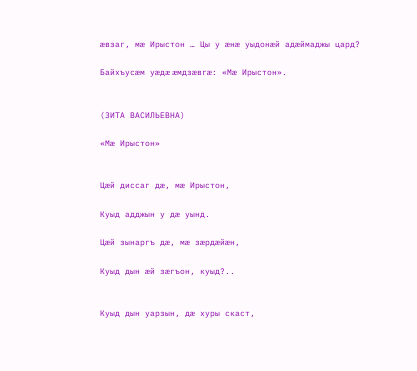æвзаг, мæ Ирыстон … Цы у æнæ уыдонæй адæймаджы цард?

Байхъусæм уæдæ æмдзæвгæ: «Мæ Ирыстон».


(ЗИТА ВАСИЛЬЕВНА)

«Мæ Ирыстон»


Цæй диссаг дæ, мæ Ирыстон,

Куыд адджын у дæ уынд.

Цæй зынаргъ дæ, мæ зæрдæйæн,

Куыд дын æй зæгъон, куыд?..


Куыд дын уарзын, дæ хуры скаст,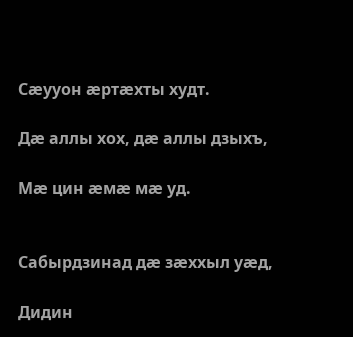Сæууон æртæхты худт.

Дæ аллы хох, дæ аллы дзыхъ,

Мæ цин æмæ мæ уд.


Сабырдзинад дæ зæххыл уæд,

Дидин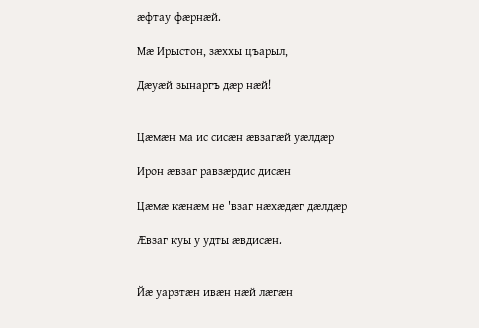æфтау фæрнæй.

Мæ Ирыстон, зæххы цъарыл,

Дæуæй зынаргъ дæр нæй!


Цæмæн ма ис сисæн æвзагæй уæлдæр

Ирон æвзаг равзæрдис дисæн

Цæмæ кæнæм не 'взаг нæхæдæг дæлдæр

Æвзаг куы у удты æвдисæн.


Йæ уарзтæн ивæн нæй лæгæн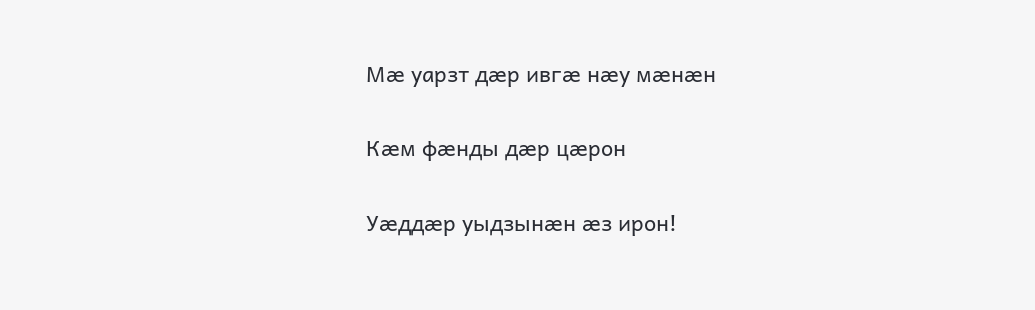Мæ уарзт дæр ивгæ нæу мæнæн

Кæм фæнды дæр цæрон

Уæддæр уыдзынæн æз ирон!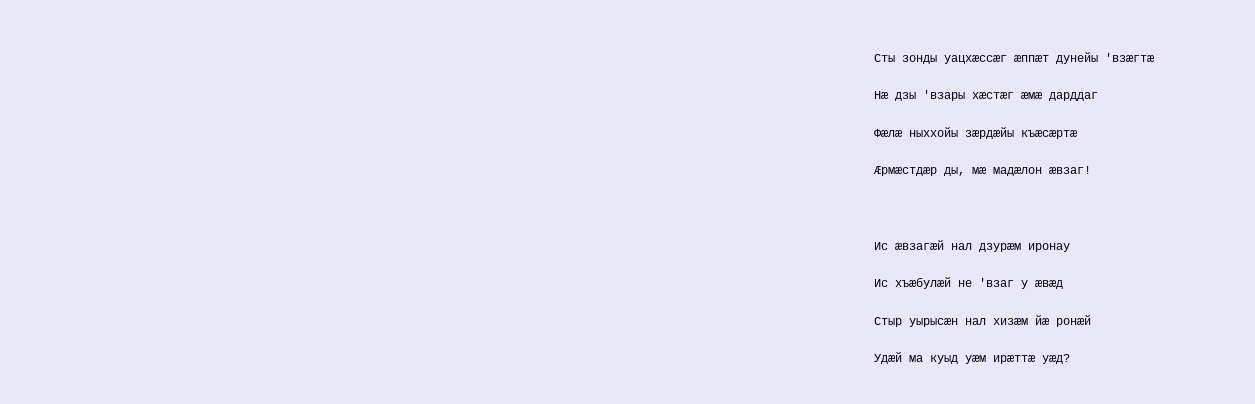Сты зонды уацхæссæг æппæт дунейы 'взæгтæ

Нæ дзы 'взары хæстæг æмæ дарддаг

Фæлæ ныххойы зæрдæйы къæсæртæ

Æрмæстдæр ды, мæ мадæлон æвзаг!



Ис æвзагæй нал дзурæм иронау

Ис хъæбулæй не 'взаг у æвæд

Стыр уырысæн нал хизæм йæ ронæй

Удæй ма куыд уæм ирæттæ уæд?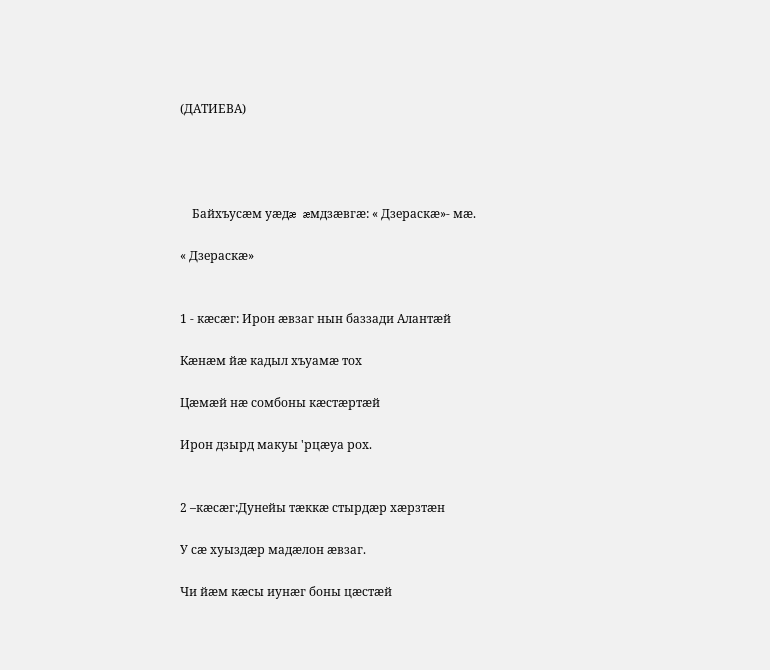(ДАТИЕВА)




    Байхъусæм уæдæ æмдзæвгæ: « Дзераскæ»- мæ.

« Дзераскæ»


1 - кæсæг: Ирон æвзаг нын баззади Алантæй

Кæнæм йæ кадыл хъуамæ тох

Цæмæй нæ сомбоны кæстæртæй

Ирон дзырд макуы 'рцæуа рох.


2 –кæсæг:Дунейы тæккæ стырдæр хæрзтæн

У сæ хуыздæр мадæлон æвзаг.

Чи йæм кæсы иунæг боны цæстæй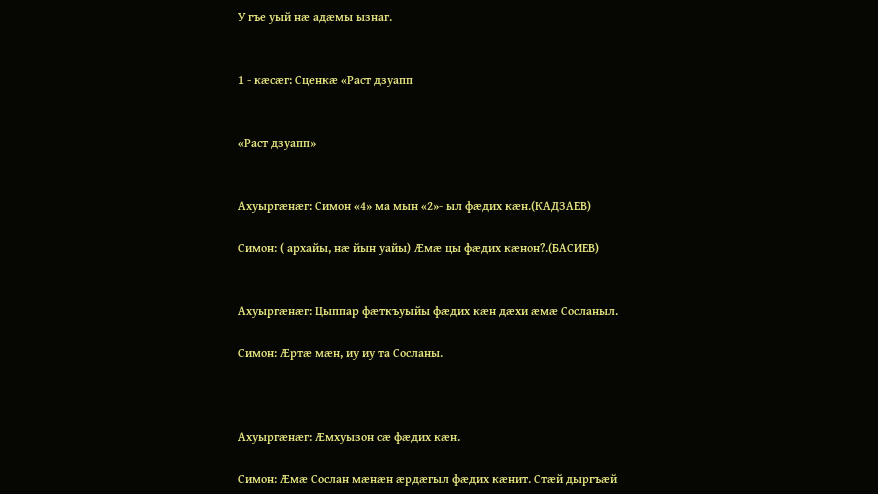У гъе уый нæ адæмы ызнаг.


1 - кæсæг: Сценкæ «Раст дзуапп


«Раст дзуапп»


Ахуыргæнæг: Симон «4» ма мын «2»- ыл фæдих кæн.(КАДЗАЕВ)

Симон: ( архайы, нæ йын уайы) Æмæ цы фæдих кæнон?.(БАСИЕВ)


Ахуыргæнæг: Цыппар фæткъуыйы фæдих кæн дæхи æмæ Сосланыл.

Симон: Æртæ мæн, иу иу та Сосланы.



Ахуыргæнæг: Æмхуызон сæ фæдих кæн.

Симон: Æмæ Сослан мæнæн æрдæгыл фæдих кæнит. Стæй дыргъæй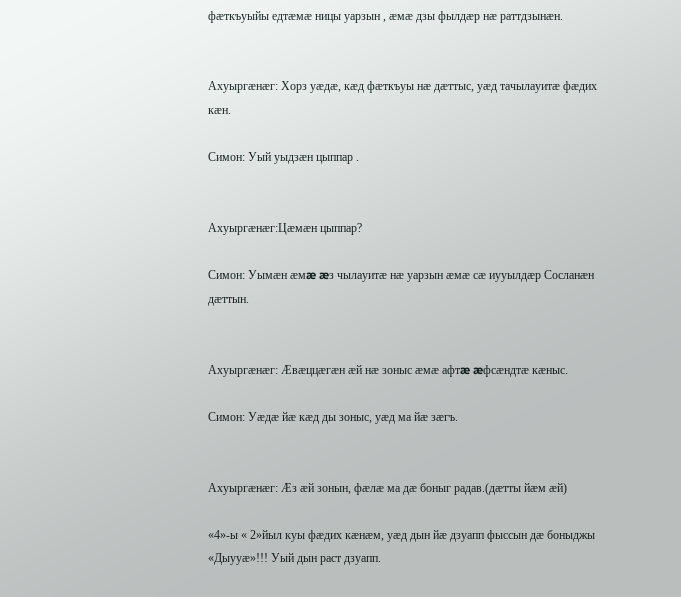фæткъуыйы едтæмæ ницы уарзын , æмæ дзы фылдæр нæ раттдзынæн.


Ахуыргæнæг: Хорз уæдæ, кæд фæткъуы нæ дæттыс, уæд тачылауитæ фæдих кæн.

Симон: Уый уыдзæн цыппар .


Ахуыргæнæг:Цæмæн цыппар?

Симон: Уымæн æмæ æз чылауитæ нæ уарзын æмæ сæ иууылдæр Сосланæн дæттын.


Ахуыргæнæг: Æвæццæгæн æй нæ зоныс æмæ афтæ æфсæндтæ кæныс.

Симон: Уæдæ йæ кæд ды зоныс, уæд ма йæ зæгъ.


Ахуыргæнæг: Æз æй зонын, фæлæ ма дæ боныг радав.(дæтты йæм æй)

«4»-ы « 2»йыл куы фæдих кæнæм, уæд дын йæ дзуапп фыссын дæ боныджы «Дыууæ»!!! Уый дын раст дзуапп.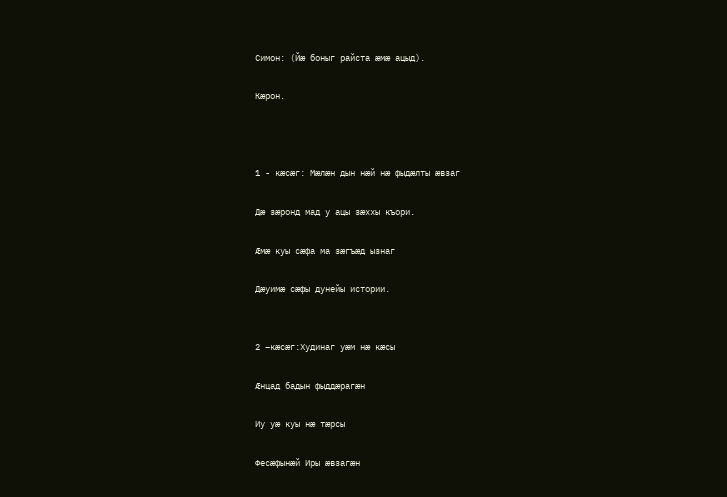Симон: (Йæ боныг райста æмæ ацыд).

Кæрон.



1 - кæсæг: Мæлæн дын нæй нæ фыдæлты æвзаг

Дæ зæронд мад у ацы зæххы къори.

Æмæ куы сæфа ма зæгъæд ызнаг

Дæуимæ сæфы дунейы истории.


2 –кæсæг:Худинаг уæм нæ кæсы

Æнцад бадын фыддæрагæн

Иу уæ куы нæ тæрсы

Фесæфынæй Иры æвзагæн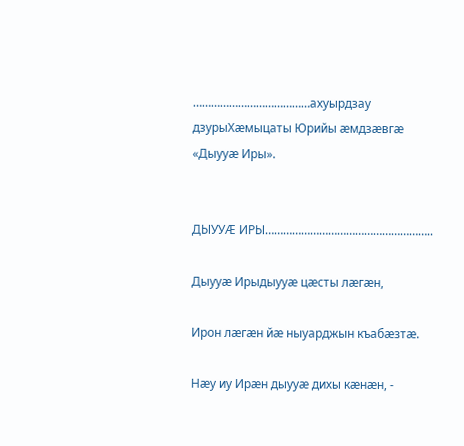…………………………………ахуырдзау дзурыХæмыцаты Юрийы æмдзæвгæ «Дыууæ Иры».


ДЫУУÆ ИРЫ………………………………………………..

Дыууæ Ирыдыууæ цæсты лæгæн,

Ирон лæгæн йæ ныуарджын къабæзтæ.

Нæу иу Ирæн дыууæ дихы кæнæн, -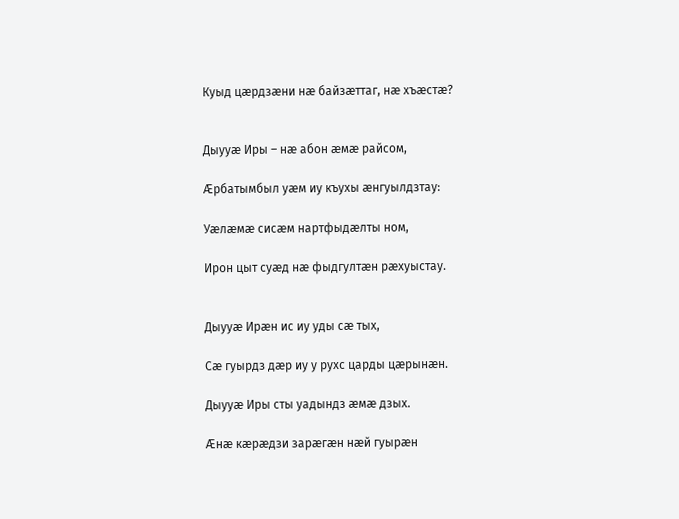Куыд цæрдзæни нæ байзæттаг, нæ хъæстæ?


Дыууæ Иры – нæ абон æмæ райсом,

Æрбатымбыл уæм иу къухы æнгуылдзтау:

Уæлæмæ сисæм нартфыдæлты ном,

Ирон цыт суæд нæ фыдгултæн рæхуыстау.


Дыууæ Ирæн ис иу уды сæ тых,

Сæ гуырдз дæр иу у рухс царды цæрынæн.

Дыууæ Иры сты уадындз æмæ дзых.

Æнæ кæрæдзи зарæгæн нæй гуырæн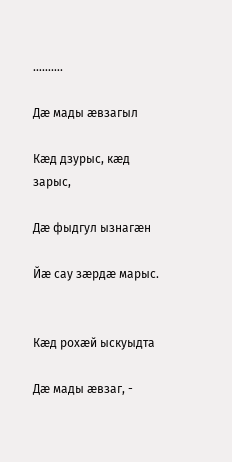……….

Дæ мады æвзагыл

Кæд дзурыс, кæд зарыс,

Дæ фыдгул ызнагæн

Йæ сау зæрдæ марыс.


Кæд рохæй ыскуыдта

Дæ мады æвзаг, -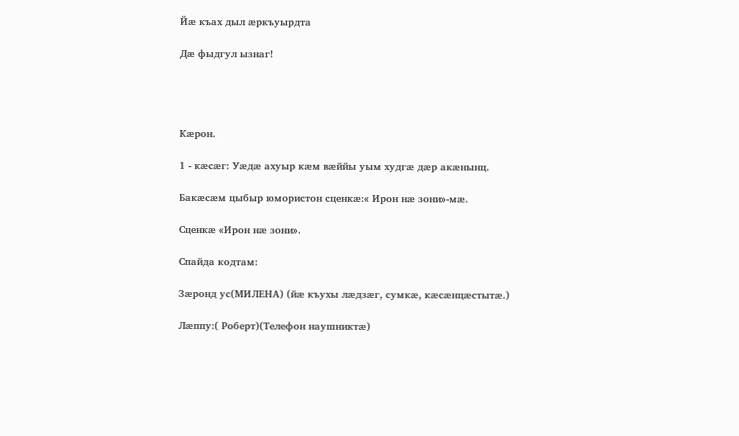Йæ къах дыл æркъуырдта

Дæ фыдгул ызнаг!




Кæрон.

1 - кæсæг: Уæдæ ахуыр кæм вæййы уым худгæ дæр акæнынц.

Бакæсæм цыбыр юмористон сценкæ:« Ирон нæ зони»-мæ.

Сценкæ «Ирон нæ зони».

Спайда кодтам:

Зæронд ус(МИЛЕНА) (йæ къухы лæдзæг, сумкæ, кæсæнцæстытæ.)

Лæппу:( Роберт)(Телефон наушниктæ)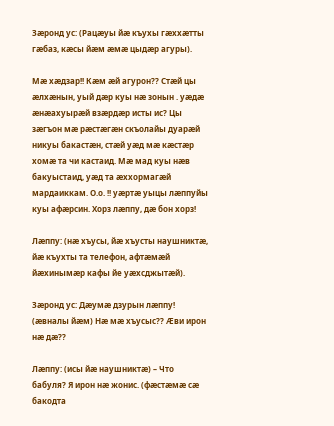Зæронд ус: (Рацæуы йæ къухы гæххæтты гæбаз, кæсы йæм æмæ цыдæр агуры).

Мæ хæдзар!! Кæм æй агурон?? Стæй цы æлхæнын, уый дӕр куы нӕ зонын . уӕдӕ ӕнӕахуырӕй взӕрдӕр исты ис? Цы зӕгъон мӕ рӕстӕгӕн скъолайы дуарӕй никуы бакастӕн, стӕй уӕд мӕ кӕстӕр хомӕ та чи кастаид. Мӕ мад куы нӕв бакуыстаид, уӕд та ӕххормагӕй мардаиккам. О.о. !! уӕртӕ уыцы лӕппуйы куы афӕрсин. Хорз лӕппу, дӕ бон хорз!

Лӕппу: (нӕ хъусы, йӕ хъусты наушниктӕ, йӕ къухты та телефон, афтӕмӕй йӕхинымӕр кафы йе уӕхсджытӕй).

Зӕронд ус: Дӕумӕ дзурын лӕппу! (ӕвналы йӕм) Нӕ мӕ хъусыс?? Ӕви ирон нӕ дӕ??

Лӕппу: (исы йӕ наушниктӕ) – Что бабуля? Я ирон нӕ жонис. (фӕстӕмӕ сӕ бакодта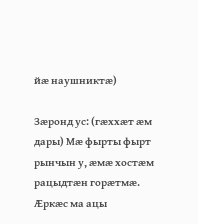йӕ наушниктӕ)

Зӕронд ус: (гӕххӕт ӕм дары) Мӕ фырты фырт рынчын у, ӕмӕ хостӕм рацыдтӕн горӕтмӕ. Ӕркӕс ма ацы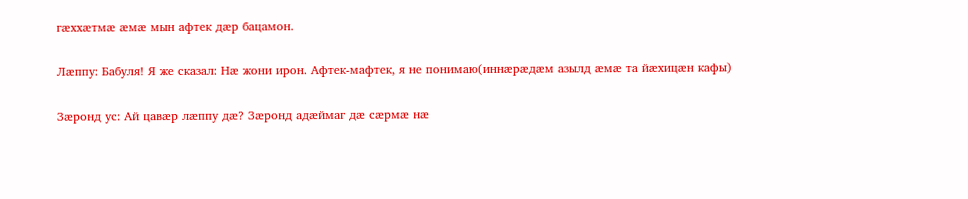гӕххӕтмӕ ӕмӕ мын афтек дӕр бацамон.

Лӕппу: Бабуля! Я же сказал: Нӕ жони ирон. Афтек-мафтек, я не понимаю(иннӕрӕдӕм азылд ӕмӕ та йӕхицӕн кафы)

Зӕронд ус: Ай цавӕр лӕппу дӕ? Зӕронд адӕймаг дӕ сӕрмӕ нӕ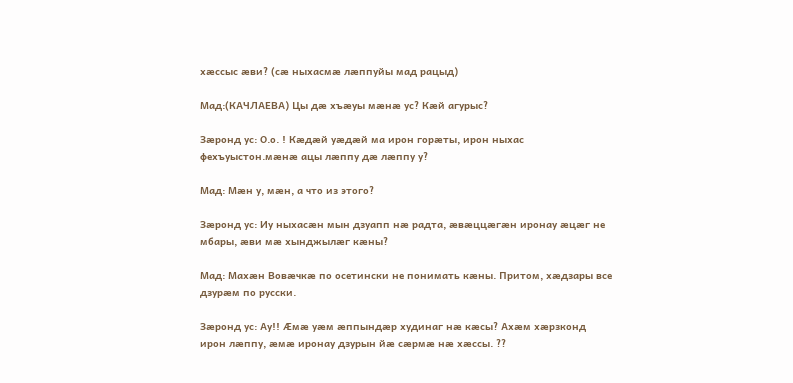хӕссыс ӕви? (сӕ ныхасмӕ лӕппуйы мад рацыд)

Мад:(КАЧЛАЕВА) Цы дӕ хъӕуы мӕнӕ ус? Кӕй агурыс?

Зӕронд ус: О.о. ! Кӕдӕй уӕдӕй ма ирон горӕты, ирон ныхас фехъуыстон.мӕнӕ ацы лӕппу дӕ лӕппу у?

Мад: Мӕн у, мӕн, а что из этого?

Зӕронд ус: Иу ныхасӕн мын дзуапп нӕ радта, ӕвӕццӕгӕн иронау ӕцӕг не мбары, ӕви мӕ хынджылӕг кӕны?

Мад: Махӕн Вовӕчкӕ по осетински не понимать кӕны. Притом, хӕдзары все дзурӕм по русски.

Зӕронд ус: Ау!! Ӕмӕ уӕм ӕппындӕр худинаг нӕ кӕсы? Ахӕм хӕрзконд ирон лӕппу, ӕмӕ иронау дзурын йӕ сӕрмӕ нӕ хӕссы. ??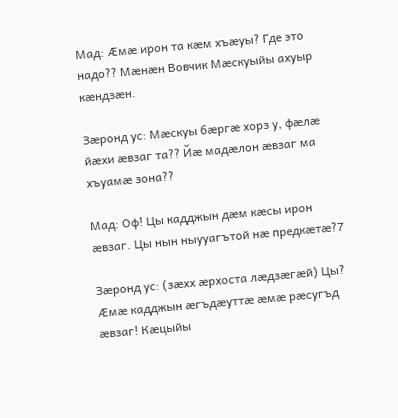Мад: Ӕмӕ ирон та кӕм хъӕуы? Где это надо?? Мӕнӕн Вовчик Мӕскуыйы ахуыр кӕндзӕн.

Зӕронд ус: Мӕскуы бӕргӕ хорз у, фӕлӕ йӕхи ӕвзаг та?? Йӕ мадӕлон ӕвзаг ма хъуамӕ зона??

Мад: Оф! Цы кадджын дӕм кӕсы ирон ӕвзаг. Цы нын ныууагътой нӕ предкӕтӕ?7

Зӕронд ус: (зӕхх ӕрхоста лӕдзӕгӕй) Цы? Ӕмӕ кадджын ӕгъдӕуттӕ ӕмӕ рӕсугъд ӕвзаг! Кӕцыйы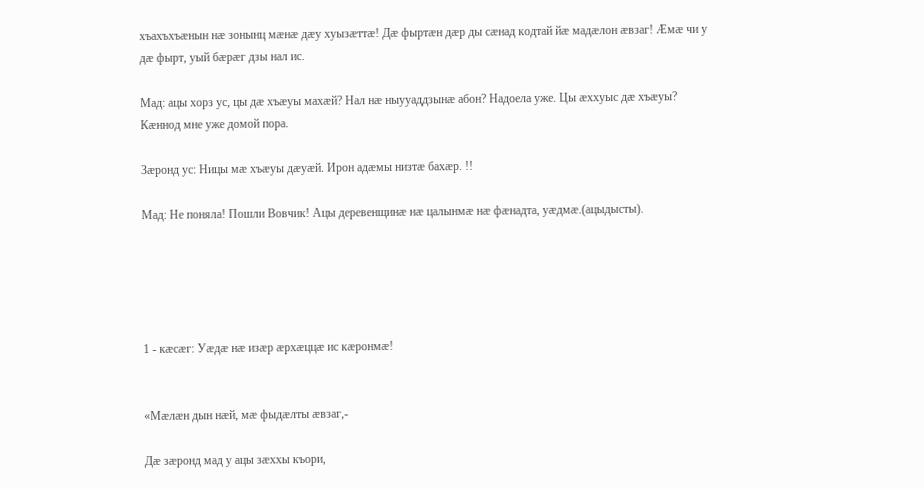хъахъхъӕнын нӕ зонынц мӕнӕ дӕу хуызӕттӕ! Дӕ фыртӕн дӕр ды сӕнад кодтай йӕ мадӕлон ӕвзаг! Ӕмӕ чи у дӕ фырт, уый бӕрӕг дзы нал ис.

Мад: ацы хорз ус, цы дӕ хъӕуы махӕй? Нал нӕ ныууаддзынӕ абон? Надоела уже. Цы ӕххуыс дӕ хъӕуы? Кӕннод мне уже домой пора.

Зӕронд ус: Ницы мӕ хъӕуы дӕуӕй. Ирон адӕмы низтӕ бахӕр. !!

Мад: Не поняла! Пошли Вовчик! Ацы деревенщинӕ нӕ цалынмӕ нӕ фӕнадта, уӕдмӕ.(ацыдысты).





1 - кæсæг: Уæдæ нæ изæр æрхæццæ ис кæронмæ!


«Мæлæн дын нæй, мæ фыдæлты æвзаг,-

Дæ зæронд мад у ацы зæххы къори,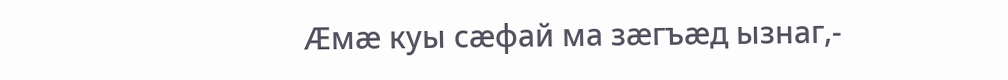Æмæ куы сæфай ма зæгъæд ызнаг,-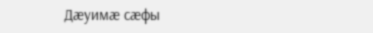Дæуимæ сæфы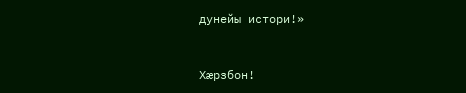дунейы истори!»


Хæрзбон!